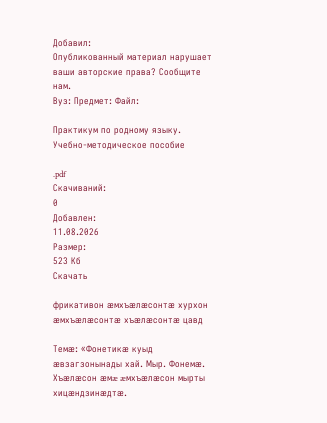Добавил:
Опубликованный материал нарушает ваши авторские права? Сообщите нам.
Вуз: Предмет: Файл:

Практикум по родному языку. Учебно-методическое пособие

.pdf
Скачиваний:
0
Добавлен:
11.08.2026
Размер:
523 Кб
Скачать

фрикативон æмхъæлæсонтæ хурхон æмхъæлæсонтæ хъæлæсонтæ цавд

Темæ: «Фонетикæ куыд æвзагзонынады хай. Мыр. Фонемæ. Хъæлæсон æмæ æмхъæлæсон мырты хицæндзинæдтæ.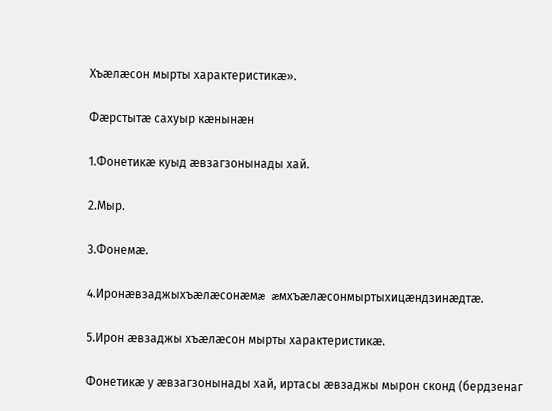Хъæлæсон мырты характеристикæ».

Фæрстытæ сахуыр кæнынæн

1.Фонетикæ куыд æвзагзонынады хай.

2.Мыр.

3.Фонемæ.

4.Иронæвзаджыхъæлæсонæмæ æмхъæлæсонмыртыхицæндзинæдтæ.

5.Ирон æвзаджы хъæлæсон мырты характеристикæ.

Фонетикæ у æвзагзонынады хай, иртасы æвзаджы мырон сконд (бердзенаг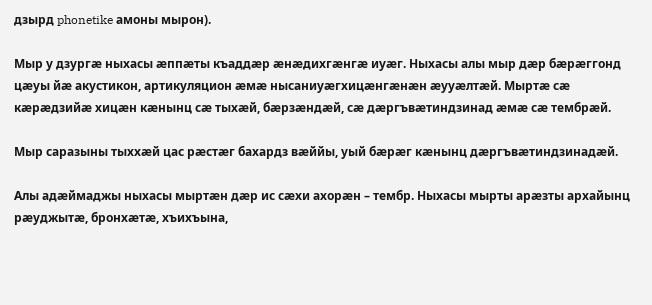дзырд phonetike амоны мырон).

Мыр у дзургæ ныхасы æппæты къаддæр æнæдихгæнгæ иуæг. Ныхасы алы мыр дæр бæрæггонд цæуы йæ акустикон, артикуляцион æмæ нысаниуæгхицæнгæнæн æууæлтæй. Мыртæ сæ кæрæдзийæ хицæн кæнынц сæ тыхæй, бæрзæндæй, сæ дæргъвæтиндзинад æмæ сæ тембрæй.

Мыр саразыны тыххæй цас рæстæг бахардз вæййы, уый бæрæг кæнынц дæргъвæтиндзинадæй.

Алы адæймаджы ныхасы мыртæн дæр ис сæхи ахорæн – тембр. Ныхасы мырты арæзты архайынц рæуджытæ, бронхæтæ, хъихъына,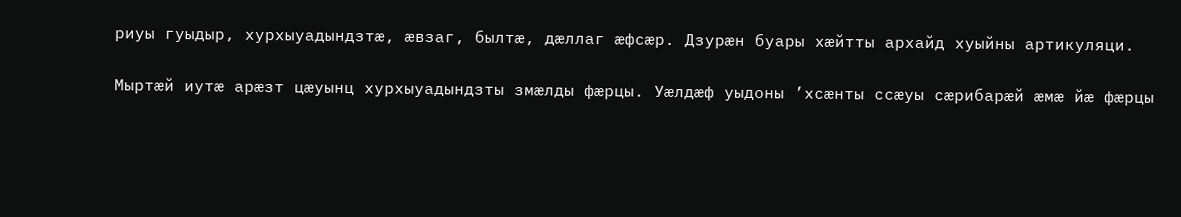риуы гуыдыр, хурхыуадындзтæ, æвзаг, былтæ, дæллаг æфсæр. Дзурæн буары хæйтты архайд хуыйны артикуляци.

Мыртæй иутæ арæзт цæуынц хурхыуадындзты змæлды фæрцы. Уæлдæф уыдоны ’хсæнты ссæуы сæрибарæй æмæ йæ фæрцы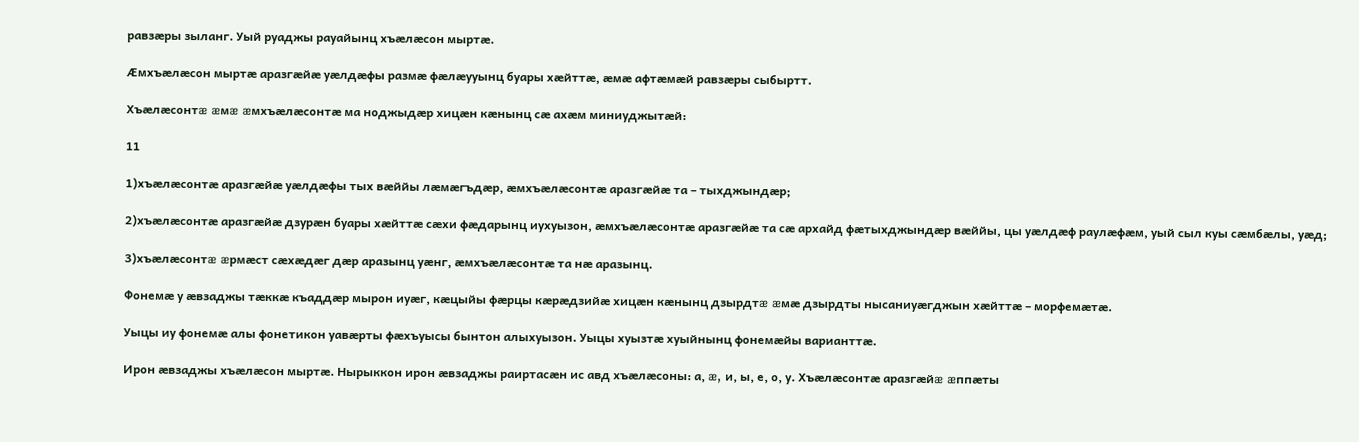равзæры зыланг. Уый руаджы рауайынц хъæлæсон мыртæ.

Æмхъæлæсон мыртæ аразгæйæ уæлдæфы размæ фæлæууынц буары хæйттæ, æмæ афтæмæй равзæры сыбыртт.

Хъæлæсонтæ æмæ æмхъæлæсонтæ ма ноджыдæр хицæн кæнынц сæ ахæм миниуджытæй:

11

1)хъæлæсонтæ аразгæйæ уæлдæфы тых вæййы лæмæгъдæр, æмхъæлæсонтæ аразгæйæ та – тыхджындæр;

2)хъæлæсонтæ аразгæйæ дзурæн буары хæйттæ сæхи фæдарынц иухуызон, æмхъæлæсонтæ аразгæйæ та сæ архайд фæтыхджындæр вæййы, цы уæлдæф раулæфæм, уый сыл куы сæмбæлы, уæд;

3)хъæлæсонтæ æрмæст сæхæдæг дæр аразынц уæнг, æмхъæлæсонтæ та нæ аразынц.

Фонемæ у æвзаджы тæккæ къаддæр мырон иуæг, кæцыйы фæрцы кæрæдзийæ хицæн кæнынц дзырдтæ æмæ дзырдты нысаниуæгджын хæйттæ – морфемæтæ.

Уыцы иу фонемæ алы фонетикон уавæрты фæхъуысы бынтон алыхуызон. Уыцы хуызтæ хуыйнынц фонемæйы варианттæ.

Ирон æвзаджы хъæлæсон мыртæ. Нырыккон ирон æвзаджы раиртасæн ис авд хъæлæсоны: а, æ, и, ы, е, о, у. Хъæлæсонтæ аразгæйæ æппæты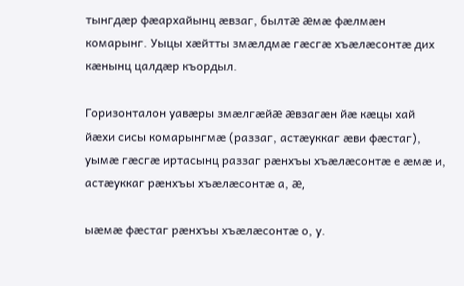тынгдæр фæархайынц æвзаг, былтæ æмæ фæлмæн комарынг. Уыцы хæйтты змæлдмæ гæсгæ хъæлæсонтæ дих кæнынц цалдæр къордыл.

Горизонталон уавæры змæлгæйæ æвзагæн йæ кæцы хай йæхи сисы комарынгмæ (раззаг, астæуккаг æви фæстаг), уымæ гæсгæ иртасынц раззаг рæнхъы хъæлæсонтæ е æмæ и, астæуккаг рæнхъы хъæлæсонтæ а, æ,

ыæмæ фæстаг рæнхъы хъæлæсонтæ о, у.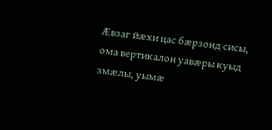Æвзаг йæхи цас бæрзонд сисы, ома вертикалон уавæры куыд змæлы, уымæ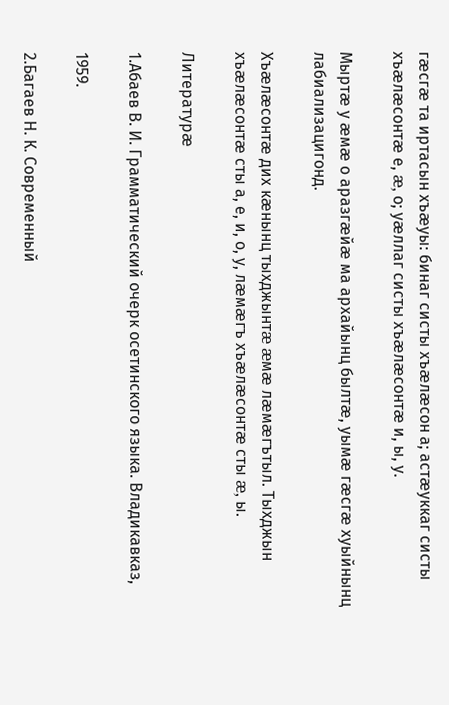гæсгæ та иртасын хъæуы: бинаг систы хъæлæсон а; астæуккаг систы хъæлæсонтæ е, æ, о; уæллаг систы хъæлæсонтæ и, ы, у.

Мыртæ у æмæ о аразгæйæ ма архайынц былтæ, уымæ гæсгæ хуыйнынц лабиализацигонд.

Хъæлæсонтæ дих кæнынц тыхджынтæ æмæ лæмæгътыл. Тыхджын хъæлæсонтæ сты а, е, и, о, у, лæмæгъ хъæлæсонтæ сты æ, ы.

Литературæ

1.Абаев В. И. Грамматический очерк осетинского языка. Владикавказ,

1959.

2.Багаев Н. К. Современный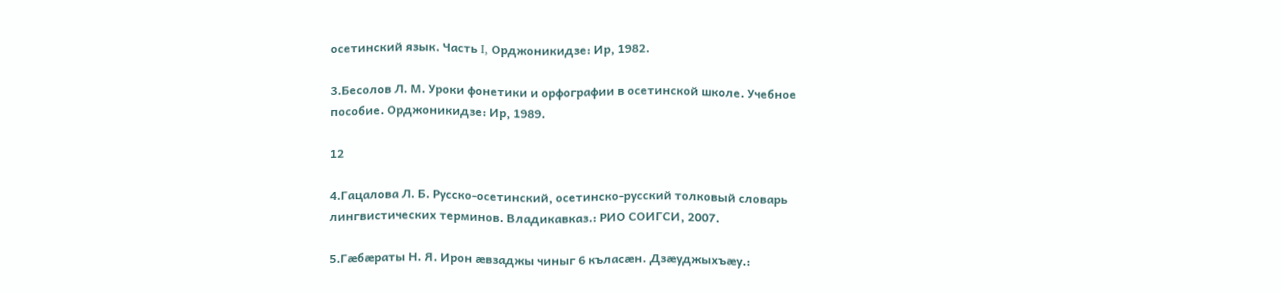осетинский язык. Часть I, Орджоникидзе: Ир, 1982.

3.Бесолов Л. М. Уроки фонетики и орфографии в осетинской школе. Учебное пособие. Орджоникидзе: Ир, 1989.

12

4.Гацалова Л. Б. Русско-осетинский, осетинско-русский толковый словарь лингвистических терминов. Владикавказ.: РИО СОИГСИ, 2007.

5.Гæбæраты Н. Я. Ирон æвзаджы чиныг 6 къласæн. Дзæуджыхъæу.: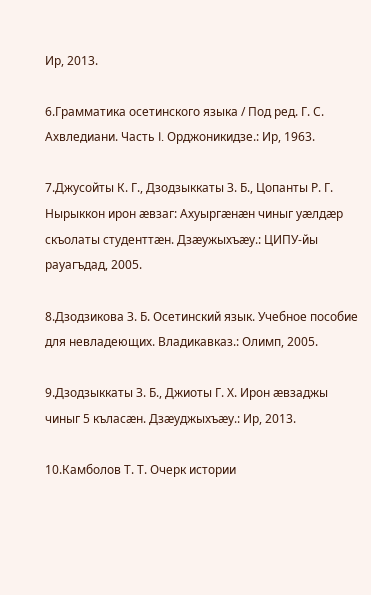Ир, 2013.

6.Грамматика осетинского языка / Под ред. Г. С. Ахвледиани. Часть I. Орджоникидзе.: Ир, 1963.

7.Джусойты К. Г., Дзодзыккаты З. Б., Цопанты Р. Г. Нырыккон ирон æвзаг: Ахуыргæнæн чиныг уæлдæр скъолаты студенттæн. Дзæужыхъæу.: ЦИПУ-йы рауагъдад, 2005.

8.Дзодзикова З. Б. Осетинский язык. Учебное пособие для невладеющих. Владикавказ.: Олимп, 2005.

9.Дзодзыккаты З. Б., Джиоты Г. Х. Ирон æвзаджы чиныг 5 къласæн. Дзæуджыхъæу.: Ир, 2013.

10.Камболов Т. Т. Очерк истории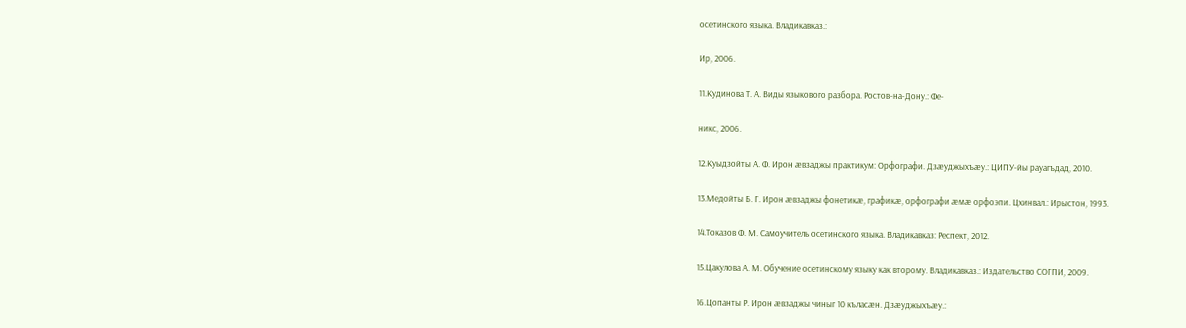осетинского языка. Владикавказ.:

Ир, 2006.

11.Кудинова Т. А. Виды языкового разбора. Ростов-на-Дону.: Фе-

никс, 2006.

12.Куыдзойты А. Ф. Ирон æвзаджы практикум: Орфографи. Дзæуджыхъæу.: ЦИПУ-йы рауагъдад, 2010.

13.Медойты Б. Г. Ирон æвзаджы фонетикæ, графикæ, орфографи æмæ орфоэпи. Цхинвал.: Ирыстон, 1993.

14.Токазов Ф. М. Самоучитель осетинского языка. Владикавказ: Респект, 2012.

15.Цакулова А. М. Обучение осетинскому языку как второму. Владикавказ.: Издательство СОГПИ, 2009.

16.Цопанты Р. Ирон æвзаджы чиныг 10 къласæн. Дзæуджыхъæу.: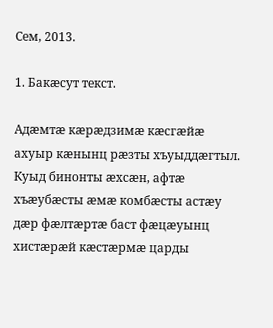Сем, 2013.

1. Бакæсут текст.

Адæмтæ кæрæдзимæ кæсгæйæ ахуыр кæнынц рæзты хъуыддæгтыл. Куыд бинонты æхсæн, афтæ хъæубæсты æмæ комбæсты астæу дæр фæлтæртæ баст фæцæуынц хистæрæй кæстæрмæ царды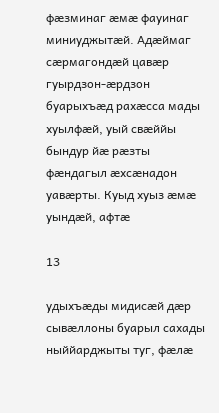фæзминаг æмæ фауинаг миниуджытæй. Адæймаг сæрмагондæй цавæр гуырдзон-æрдзон буарыхъæд рахæсса мады хуылфæй, уый свæййы бындур йæ рæзты фæндагыл æхсæнадон уавæрты. Куыд хуыз æмæ уындæй, афтæ

13

удыхъæды мидисæй дæр сывæллоны буарыл сахады ныййарджыты туг, фæлæ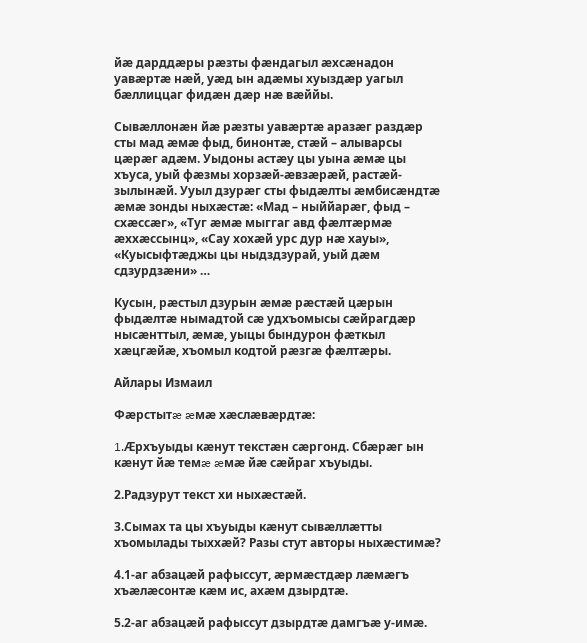йæ дарддæры рæзты фæндагыл æхсæнадон уавæртæ нæй, уæд ын адæмы хуыздæр уагыл бæллиццаг фидæн дæр нæ вæййы.

Сывæллонæн йæ рæзты уавæртæ аразæг раздæр сты мад æмæ фыд, бинонтæ, стæй – алыварсы цæрæг адæм. Уыдоны астæу цы уына æмæ цы хъуса, уый фæзмы хорзæй-æвзæрæй, растæй-зылынæй. Ууыл дзурæг сты фыдæлты æмбисæндтæ æмæ зонды ныхæстæ: «Мад – ныййарæг, фыд – схæссæг», «Туг æмæ мыггаг авд фæлтæрмæ æххæссынц», «Сау хохæй урс дур нæ хауы», «Куысыфтæджы цы ныдздзурай, уый дæм сдзурдзæни» …

Кусын, рæстыл дзурын æмæ рæстæй цæрын фыдæлтæ нымадтой сæ удхъомысы сæйрагдæр нысæнттыл, æмæ, уыцы бындурон фæткыл хæцгæйæ, хъомыл кодтой рæзгæ фæлтæры.

Айлары Измаил

Фæрстытæ æмæ хæслæвæрдтæ:

1.Æрхъуыды кæнут текстæн сæргонд. Сбæрæг ын кæнут йæ темæ æмæ йæ сæйраг хъуыды.

2.Радзурут текст хи ныхæстæй.

3.Сымах та цы хъуыды кæнут сывæллæтты хъомылады тыххæй? Разы стут авторы ныхæстимæ?

4.1-аг абзацæй рафыссут, æрмæстдæр лæмæгъ хъæлæсонтæ кæм ис, ахæм дзырдтæ.

5.2-аг абзацæй рафыссут дзырдтæ дамгъæ у-имæ.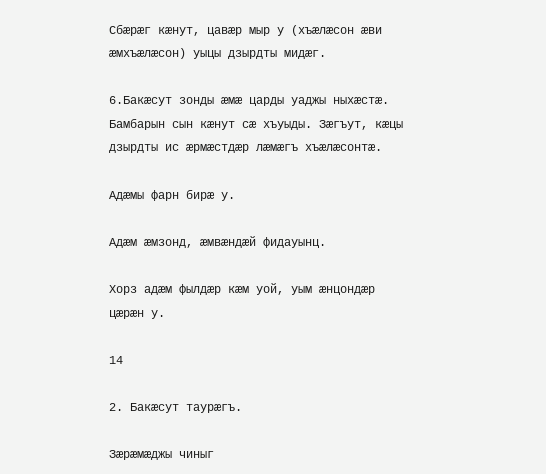Сбæрæг кæнут, цавæр мыр у (хъæлæсон æви æмхъæлæсон) уыцы дзырдты мидæг.

6.Бакæсут зонды æмæ царды уаджы ныхæстæ. Бамбарын сын кæнут сæ хъуыды. Зæгъут, кæцы дзырдты ис æрмæстдæр лæмæгъ хъæлæсонтæ.

Адæмы фарн бирæ у.

Адæм æмзонд, æмвæндæй фидауынц.

Хорз адæм фылдæр кæм уой, уым æнцондæр цæрæн у.

14

2. Бакæсут таурæгъ.

Зæрæмæджы чиныг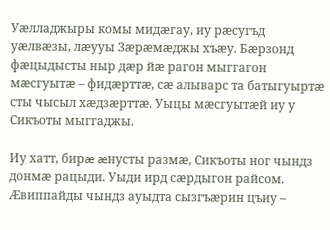Уæлладжыры комы мидæгау, иу рæсугъд уæлвæзы, лæууы Зæрæмæджы хъæу. Бæрзонд фæцыдысты ныр дæр йæ рагон мыггагон мæсгуытæ – фидæрттæ, сæ алыварс та батыгуыртæ сты чысыл хæдзæрттæ. Уыцы мæсгуытæй иу у Сикъоты мыггаджы.

Иу хатт, бирæ æнусты размæ, Сикъоты ног чындз донмæ рацыди. Уыди ирд сæрдыгон райсом. Æвиппайды чындз ауыдта сызгъæрин цъиу –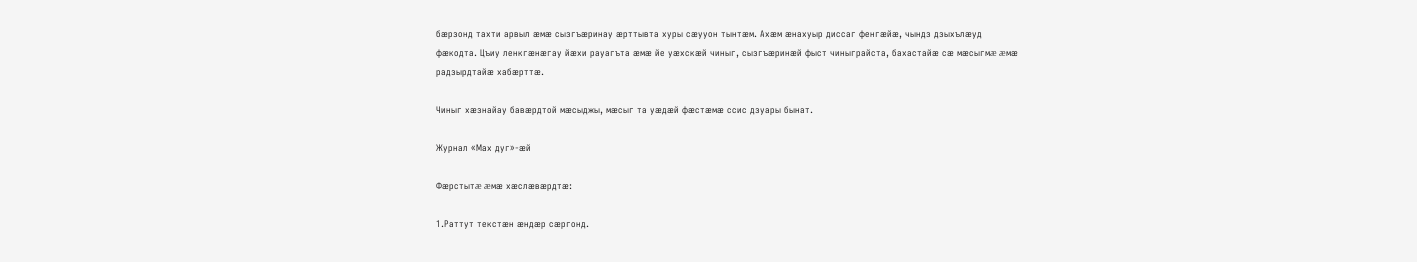бæрзонд тахти арвыл æмæ сызгъæринау æрттывта хуры сæууон тынтæм. Ахæм æнахуыр диссаг фенгæйæ, чындз дзыхълæуд фæкодта. Цъиу ленкгæнæгау йæхи рауагъта æмæ йе уæхскæй чиныг, сызгъæринæй фыст чиныграйста, бахастайæ сæ мæсыгмæ æмæ радзырдтайæ хабæрттæ.

Чиныг хæзнайау бавæрдтой мæсыджы, мæсыг та уæдæй фæстæмæ ссис дзуары бынат.

Журнал «Мах дуг»-æй

Фæрстытæ æмæ хæслæвæрдтæ:

1.Раттут текстæн æндæр сæргонд.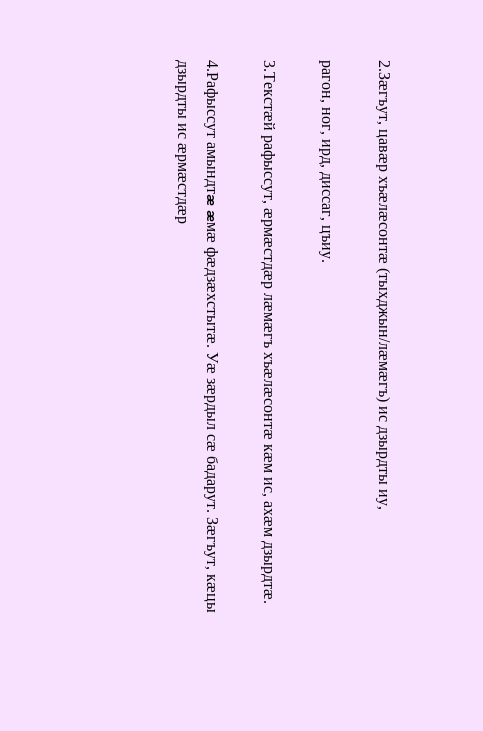2.Зæгъут, цавæр хъæлæсонтæ (тыхджын/лæмæгъ) ис дзырдты иу,

рагон, ног, ирд, диссаг, цъиу.

3.Текстæй рафыссут, æрмæстдæр лæмæгъ хъæлæсонтæ кæм ис, ахæм дзырдтæ.

4.Рафыссут амындтæ æмæ фæдзæхстытæ. Уæ зæрдыл сæ бадарут. Зæгъут, кæцы дзырдты ис æрмæстдæр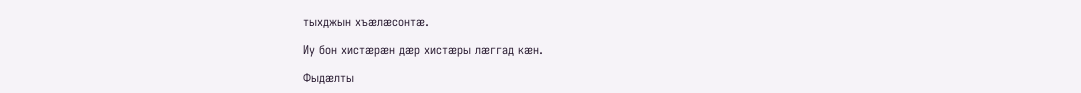тыхджын хъæлæсонтæ.

Иу бон хистæрæн дæр хистæры лæггад кæн.

Фыдæлты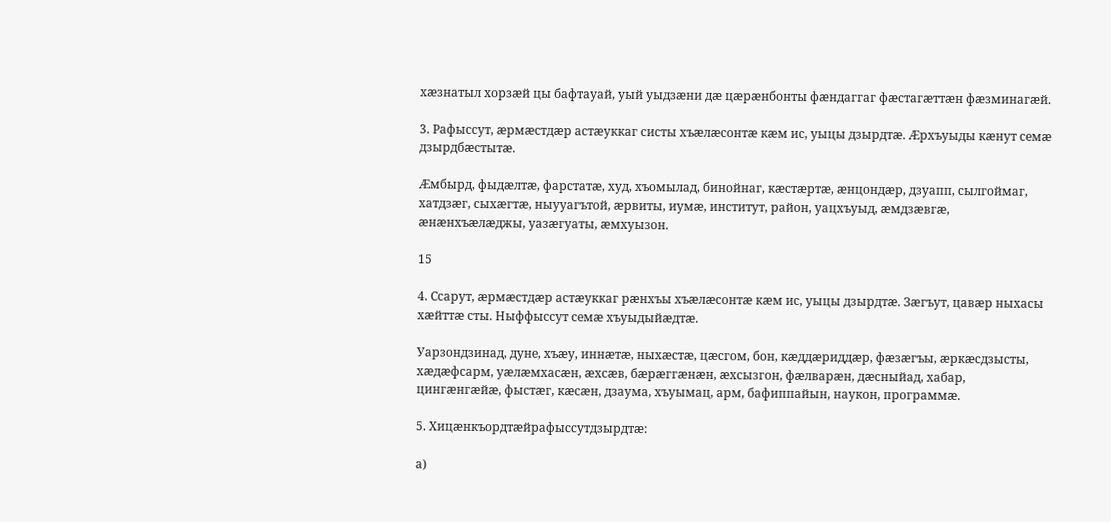хæзнатыл хорзæй цы бафтауай, уый уыдзæни дæ цæрæнбонты фæндаггаг фæстагæттæн фæзминагæй.

3. Рафыссут, æрмæстдæр астæуккаг систы хъæлæсонтæ кæм ис, уыцы дзырдтæ. Æрхъуыды кæнут семæ дзырдбæстытæ.

Æмбырд, фыдæлтæ, фарстатæ, худ, хъомылад, бинойнаг, кæстæртæ, æнцондæр, дзуапп, сылгоймаг, хатдзæг, сыхæгтæ, ныууагътой, æрвиты, иумæ, институт, район, уацхъуыд, æмдзæвгæ, æнæнхъæлæджы, уазæгуаты, æмхуызон.

15

4. Ссарут, æрмæстдæр астæуккаг рæнхъы хъæлæсонтæ кæм ис, уыцы дзырдтæ. Зæгъут, цавæр ныхасы хæйттæ сты. Ныффыссут семæ хъуыдыйæдтæ.

Уарзондзинад, дуне, хъæу, иннæтæ, ныхæстæ, цæсгом, бон, кæддæриддæр, фæзæгъы, æркæсдзысты, хæдæфсарм, уæлæмхасæн, æхсæв, бæрæггæнæн, æхсызгон, фæлварæн, дæсныйад, хабар, цингæнгæйæ, фыстæг, кæсæн, дзаума, хъуымац, арм, бафиппайын, наукон, программæ.

5. Хицæнкъордтæйрафыссутдзырдтæ:

а)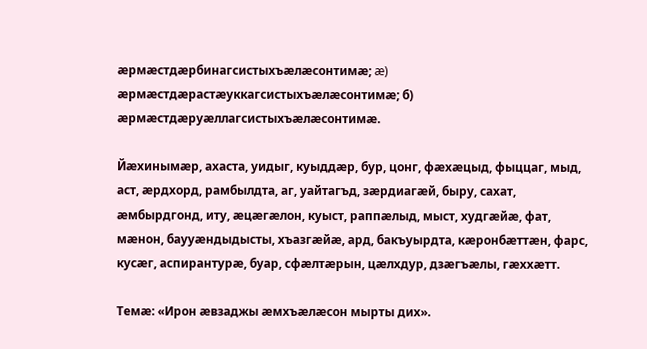æрмæстдæрбинагсистыхъæлæсонтимæ; æ) æрмæстдæрастæуккагсистыхъæлæсонтимæ; б) æрмæстдæруæллагсистыхъæлæсонтимæ.

Йæхинымæр, ахаста, уидыг, куыддæр, бур, цонг, фæхæцыд, фыццаг, мыд, аст, æрдхорд, рамбылдта, аг, уайтагъд, зæрдиагæй, быру, сахат, æмбырдгонд, иту, æцæгæлон, куыст, раппæлыд, мыст, худгæйæ, фат, мæнон, баууæндыдысты, хъазгæйæ, ард, бакъуырдта, кæронбæттæн, фарс, кусæг, аспирантурæ, буар, сфæлтæрын, цæлхдур, дзæгъæлы, гæххæтт.

Темæ: «Ирон æвзаджы æмхъæлæсон мырты дих».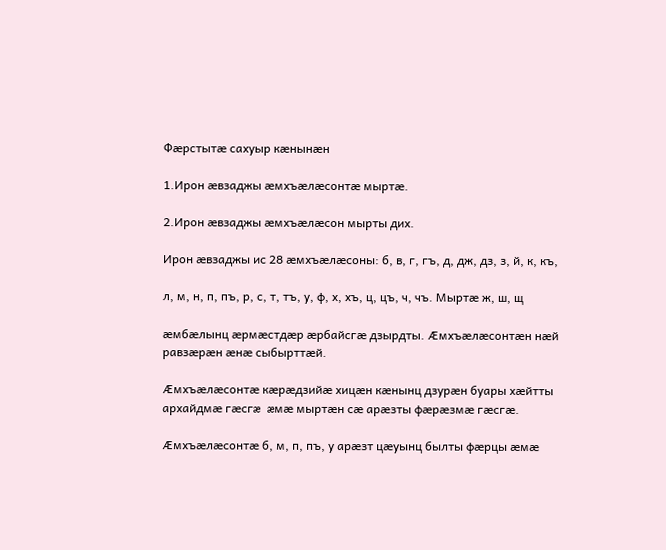Фæрстытæ сахуыр кæнынæн

1.Ирон æвзаджы æмхъæлæсонтæ мыртæ.

2.Ирон æвзаджы æмхъæлæсон мырты дих.

Ирон æвзаджы ис 28 æмхъæлæсоны: б, в, г, гъ, д, дж, дз, з, й, к, къ,

л, м, н, п, пъ, р, с, т, тъ, у, ф, х, хъ, ц, цъ, ч, чъ. Мыртæ ж, ш, щ

æмбæлынц æрмæстдæр æрбайсгæ дзырдты. Æмхъæлæсонтæн нæй равзæрæн æнæ сыбырттæй.

Æмхъæлæсонтæ кæрæдзийæ хицæн кæнынц дзурæн буары хæйтты архайдмæ гæсгæ æмæ мыртæн сæ арæзты фæрæзмæ гæсгæ.

Æмхъæлæсонтæ б, м, п, пъ, у арæзт цæуынц былты фæрцы æмæ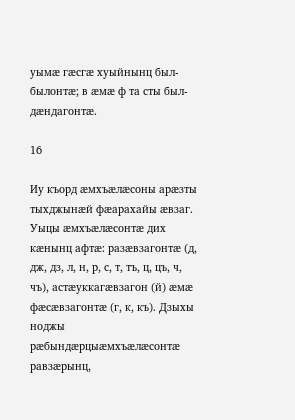уымæ гæсгæ хуыйнынц был-былонтæ; в æмæ ф та сты был-дæндагонтæ.

16

Иу къорд æмхъæлæсоны арæзты тыхджынæй фæарахайы æвзаг. Уыцы æмхъæлæсонтæ дих кæнынц афтæ: разæвзагонтæ (д, дж, дз, л, н, р, с, т, тъ, ц, цъ, ч, чъ), астæуккагæвзагон (й) æмæ фæсæвзагонтæ (г, к, къ). Дзыхы ноджы рæбындæрцыæмхъæлæсонтæ равзæрынц,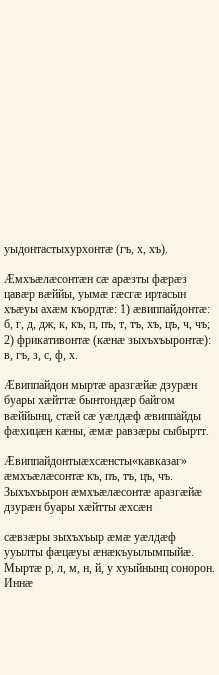уыдонтастыхурхонтæ (гъ, х, хъ).

Æмхъæлæсонтæн сæ арæзты фæрæз цавæр вæййы, уымæ гæсгæ иртасын хъæуы ахæм къордтæ: 1) æвиппайдонтæ: б, г, д, дж, к, къ, п, пъ, т, тъ, хъ, цъ, ч, чъ; 2) фрикативонтæ (кæнæ зыхъхъыронтæ): в, гъ, з, с, ф, х.

Æвиппайдон мыртæ аразгæйæ дзурæн буары хæйттæ бынтондæр байгом вæййынц, стæй сæ уæлдæф æвиппайды фæхицæн кæны, æмæ равзæры сыбыртт.

Æвиппайдонтыæхсæнсты«кавказаг» æмхъæлæсонтæ къ, пъ, тъ, цъ, чъ. Зыхъхъырон æмхъæлæсонтæ аразгæйæ дзурæн буары хæйтты æхсæн

сæвзæры зыхъхъыр æмæ уæлдæф ууылты фæцæуы æнæкъуылымпыйæ. Мыртæ р, л, м, н, й, у хуыйнынц сонорон. Иннæ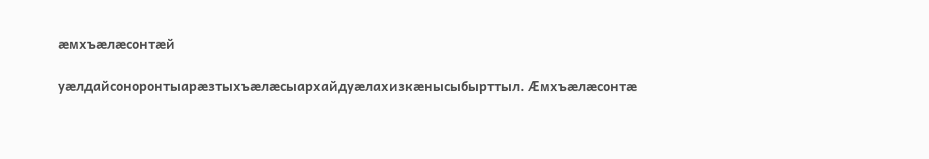æмхъæлæсонтæй

уæлдайсоноронтыарæзтыхъæлæсыархайдуæлахизкæнысыбырттыл. Æмхъæлæсонтæ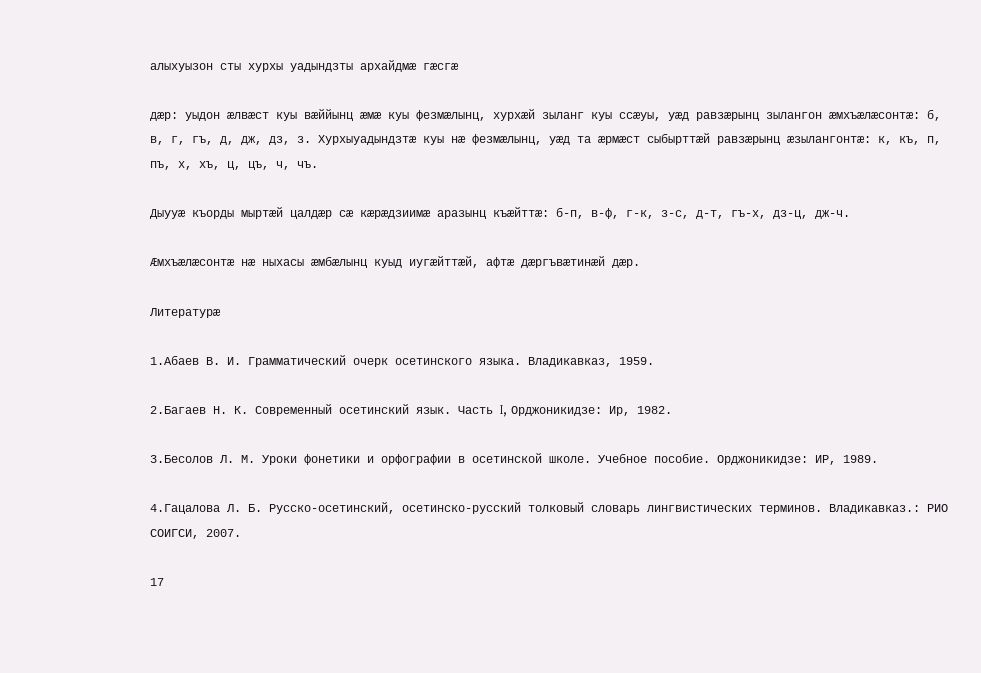алыхуызон сты хурхы уадындзты архайдмæ гæсгæ

дæр: уыдон æлвæст куы вæййынц æмæ куы фезмæлынц, хурхæй зыланг куы ссæуы, уæд равзæрынц зылангон æмхъæлæсонтæ: б, в, г, гъ, д, дж, дз, з. Хурхыуадындзтæ куы нæ фезмæлынц, уæд та æрмæст сыбырттæй равзæрынц æзылангонтæ: к, къ, п, пъ, х, хъ, ц, цъ, ч, чъ.

Дыууæ къорды мыртæй цалдæр сæ кæрæдзиимæ аразынц къæйттæ: б-п, в-ф, г-к, з-с, д-т, гъ-х, дз-ц, дж-ч.

Æмхъæлæсонтæ нæ ныхасы æмбæлынц куыд иугæйттæй, афтæ дæргъвæтинæй дæр.

Литературæ

1.Абаев В. И. Грамматический очерк осетинского языка. Владикавказ, 1959.

2.Багаев Н. К. Современный осетинский язык. Часть I, Орджоникидзе: Ир, 1982.

3.Бесолов Л. М. Уроки фонетики и орфографии в осетинской школе. Учебное пособие. Орджоникидзе: ИР, 1989.

4.Гацалова Л. Б. Русско-осетинский, осетинско-русский толковый словарь лингвистических терминов. Владикавказ.: РИО СОИГСИ, 2007.

17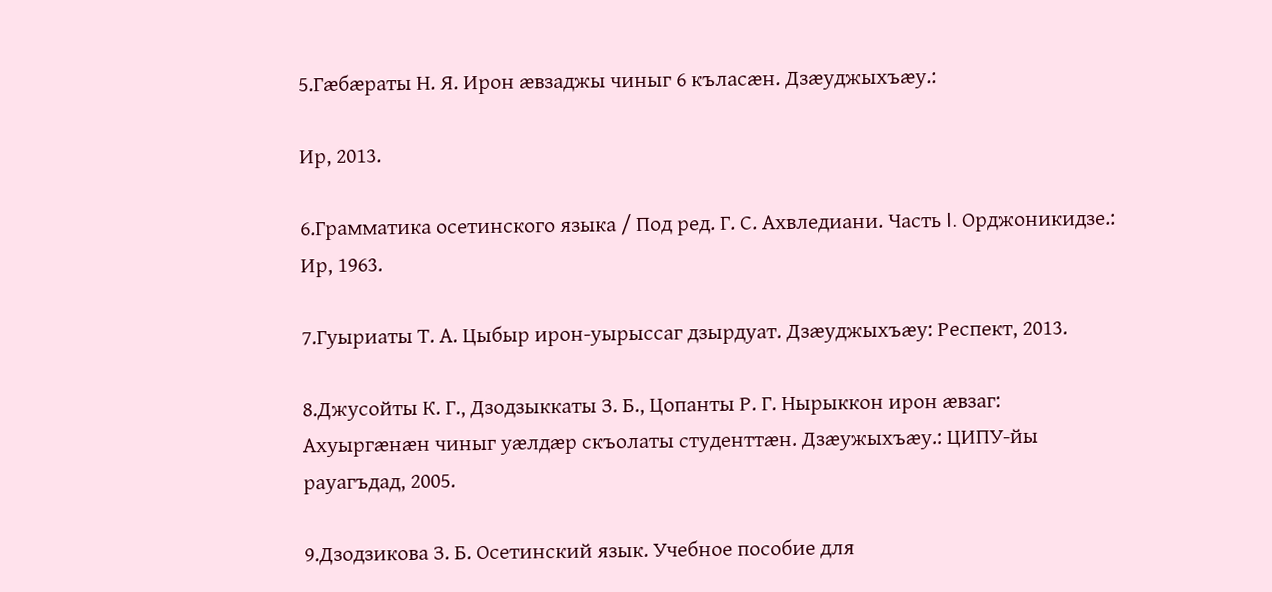5.Гæбæраты Н. Я. Ирон æвзаджы чиныг 6 къласæн. Дзæуджыхъæу.:

Ир, 2013.

6.Грамматика осетинского языка / Под ред. Г. С. Ахвледиани. Часть I. Орджоникидзе.: Ир, 1963.

7.Гуыриаты Т. А. Цыбыр ирон-уырыссаг дзырдуат. Дзæуджыхъæу: Респект, 2013.

8.Джусойты К. Г., Дзодзыккаты З. Б., Цопанты Р. Г. Нырыккон ирон æвзаг: Ахуыргæнæн чиныг уæлдæр скъолаты студенттæн. Дзæужыхъæу.: ЦИПУ-йы рауагъдад, 2005.

9.Дзодзикова З. Б. Осетинский язык. Учебное пособие для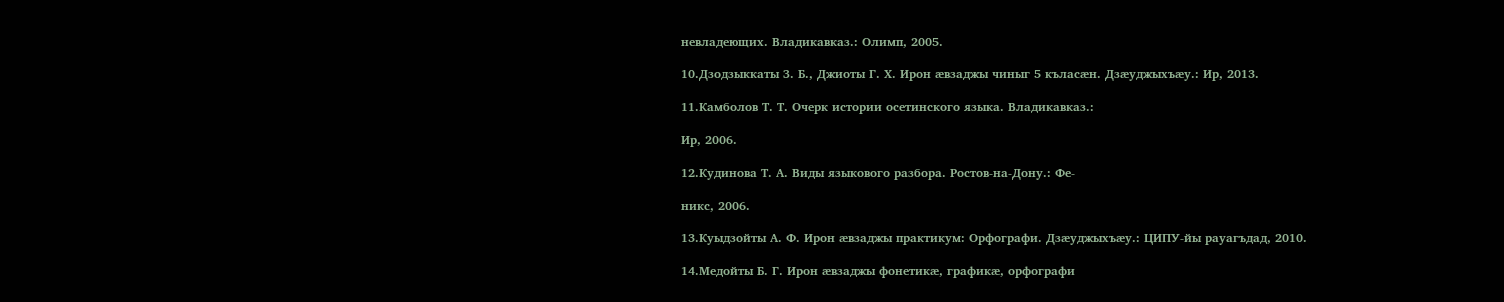невладеющих. Владикавказ.: Олимп, 2005.

10.Дзодзыккаты З. Б., Джиоты Г. Х. Ирон æвзаджы чиныг 5 къласæн. Дзæуджыхъæу.: Ир, 2013.

11.Камболов Т. Т. Очерк истории осетинского языка. Владикавказ.:

Ир, 2006.

12.Кудинова Т. А. Виды языкового разбора. Ростов-на-Дону.: Фе-

никс, 2006.

13.Куыдзойты А. Ф. Ирон æвзаджы практикум: Орфографи. Дзæуджыхъæу.: ЦИПУ-йы рауагъдад, 2010.

14.Медойты Б. Г. Ирон æвзаджы фонетикæ, графикæ, орфографи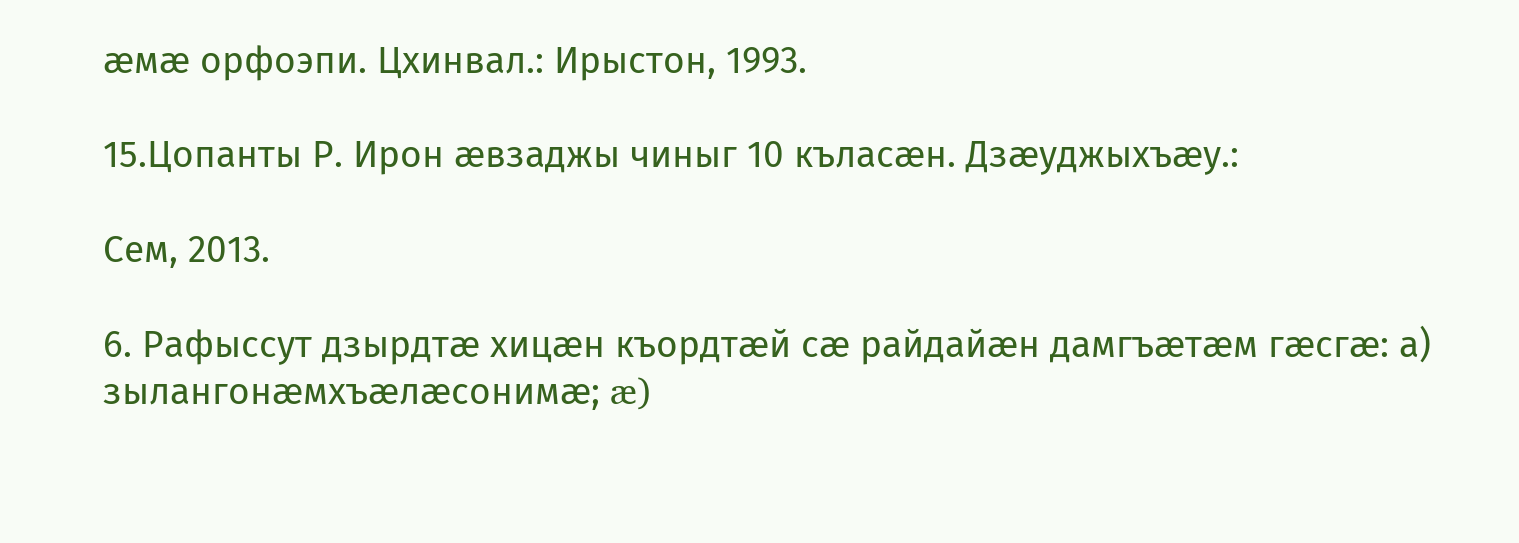æмæ орфоэпи. Цхинвал.: Ирыстон, 1993.

15.Цопанты Р. Ирон æвзаджы чиныг 10 къласæн. Дзæуджыхъæу.:

Сем, 2013.

6. Рафыссут дзырдтæ хицæн къордтæй сæ райдайæн дамгъæтæм гæсгæ: а) зылангонæмхъæлæсонимæ; æ)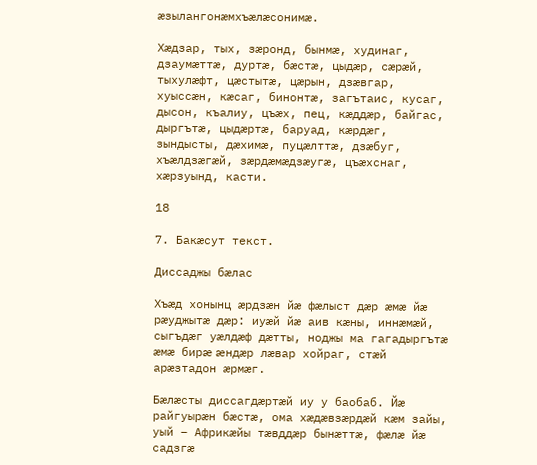æзылангонæмхъæлæсонимæ.

Хæдзар, тых, зæронд, бынмæ, худинаг, дзаумæттæ, дуртæ, бæстæ, цыдæр, сæрæй, тыхулæфт, цæстытæ, цæрын, дзæвгар, хуыссæн, кæсаг, бинонтæ, загътаис, кусаг, дысон, къалиу, цъæх, пец, кæддæр, байгас, дыргътæ, цыдæртæ, баруад, кæрдæг, зындысты, дæхимæ, пуцæлттæ, дзæбуг, хъæлдзæгæй, зæрдæмæдзæугæ, цъæхснаг, хæрзуынд, касти.

18

7. Бакæсут текст.

Диссаджы бæлас

Хъæд хонынц æрдзæн йæ фæлыст дæр æмæ йæ рæуджытæ дæр: иуæй йæ аив кæны, иннæмæй, сыгъдæг уæлдæф дæтты, ноджы ма гагадыргътæ æмæ бирæ æндæр лæвар хойраг, стæй арæзтадон æрмæг.

Бæлæсты диссагдæртæй иу у баобаб. Йæ райгуырæн бæстæ, ома хæдæвзæрдæй кæм зайы, уый – Африкæйы тæвддæр бынæттæ, фæлæ йæ садзгæ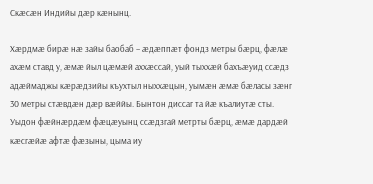Скæсæн Индийы дæр кæнынц.

Хæрдмæ бирæ нæ зайы баобаб – æдæппæт фондз метры бæрц, фæлæ ахæм ставд у, æмæ йыл цæмæй аххæссай, уый тыххæй бахъæуид ссæдз адæймаджы кæрæдзийы къухтыл ныххæцын, уымæн æмæ бæласы зæнг 30 метры стæвдæн дæр вæййы. Бынтон диссаг та йæ къалиутæ сты. Уыдон фæйнæрдæм фæцæуынц ссæдзгай метрты бæрц, æмæ дардæй кæсгæйæ афтæ фæзыны, цыма иу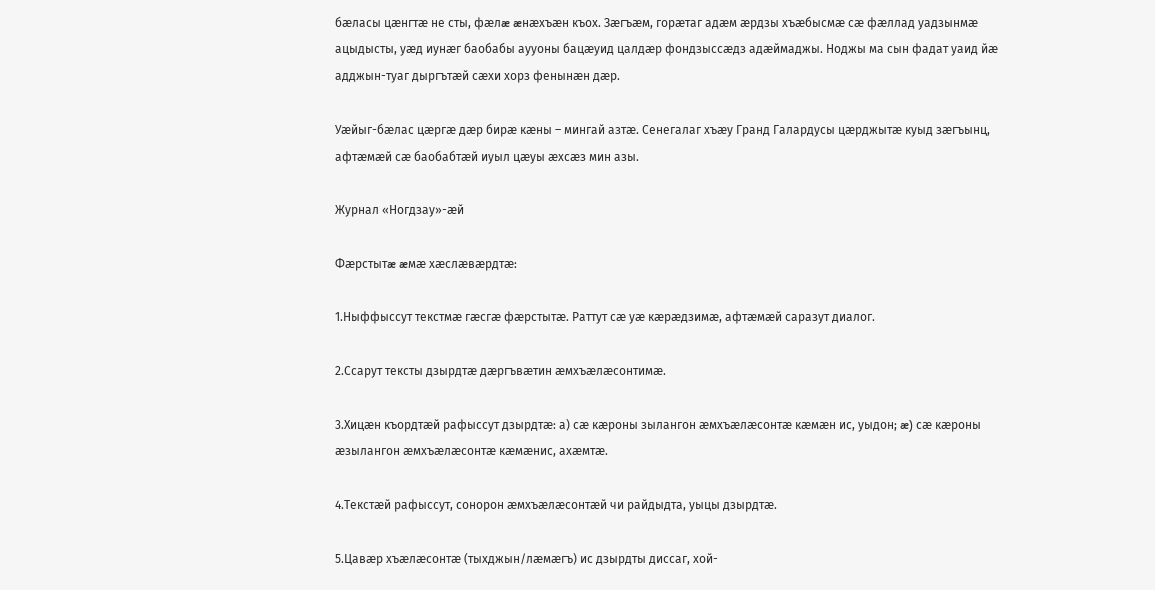бæласы цæнгтæ не сты, фæлæ æнæхъæн къох. Зæгъæм, горæтаг адæм æрдзы хъæбысмæ сæ фæллад уадзынмæ ацыдысты, уæд иунæг баобабы аууоны бацæуид цалдæр фондзыссæдз адæймаджы. Ноджы ма сын фадат уаид йæ адджын-туаг дыргътæй сæхи хорз фенынæн дæр.

Уæйыг-бæлас цæргæ дæр бирæ кæны – мингай азтæ. Сенегалаг хъæу Гранд Галардусы цæрджытæ куыд зæгъынц, афтæмæй сæ баобабтæй иуыл цæуы æхсæз мин азы.

Журнал «Ногдзау»-æй

Фæрстытæ æмæ хæслæвæрдтæ:

1.Ныффыссут текстмæ гæсгæ фæрстытæ. Раттут сæ уæ кæрæдзимæ, афтæмæй саразут диалог.

2.Ссарут тексты дзырдтæ дæргъвæтин æмхъæлæсонтимæ.

3.Хицæн къордтæй рафыссут дзырдтæ: а) сæ кæроны зылангон æмхъæлæсонтæ кæмæн ис, уыдон; æ) сæ кæроны æзылангон æмхъæлæсонтæ кæмæнис, ахæмтæ.

4.Текстæй рафыссут, сонорон æмхъæлæсонтæй чи райдыдта, уыцы дзырдтæ.

5.Цавæр хъæлæсонтæ (тыхджын/лæмæгъ) ис дзырдты диссаг, хой-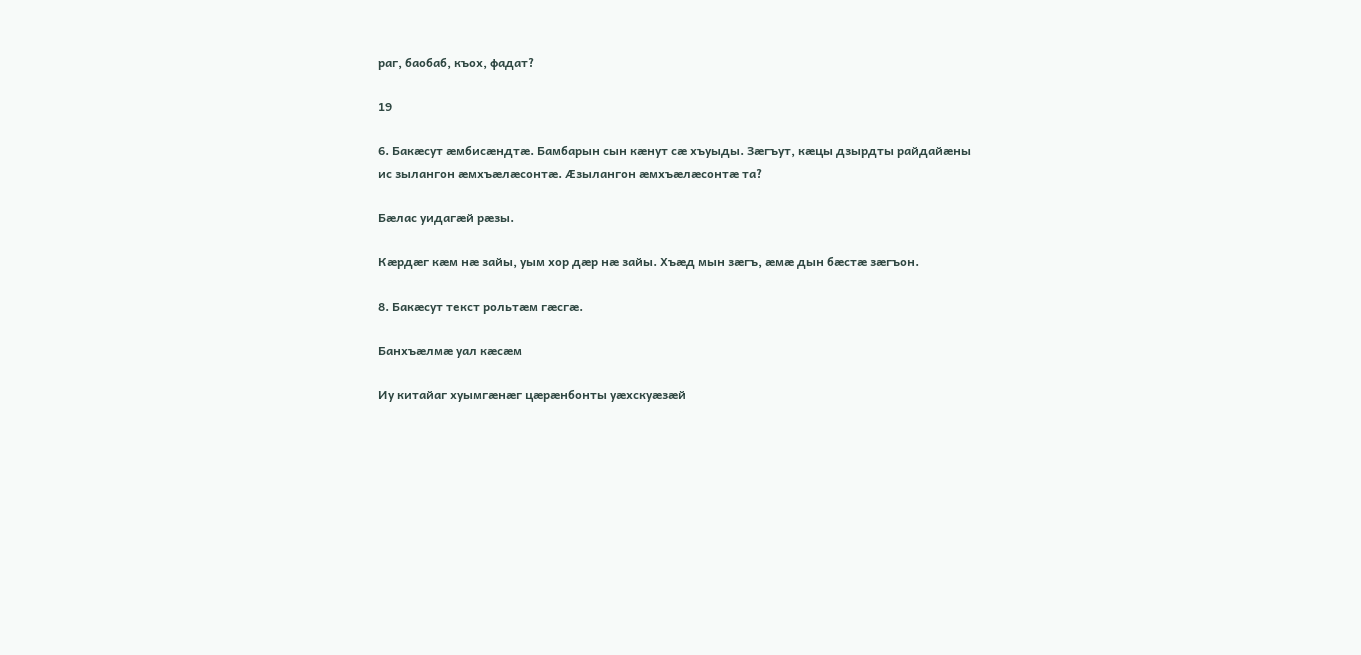раг, баобаб, къох, фадат?

19

6. Бакæсут æмбисæндтæ. Бамбарын сын кæнут сæ хъуыды. Зæгъут, кæцы дзырдты райдайæны ис зылангон æмхъæлæсонтæ. Æзылангон æмхъæлæсонтæ та?

Бæлас уидагæй рæзы.

Кæрдæг кæм нæ зайы, уым хор дæр нæ зайы. Хъæд мын зæгъ, æмæ дын бæстæ зæгъон.

8. Бакæсут текст рольтæм гæсгæ.

Банхъæлмæ уал кæсæм

Иу китайаг хуымгæнæг цæрæнбонты уæхскуæзæй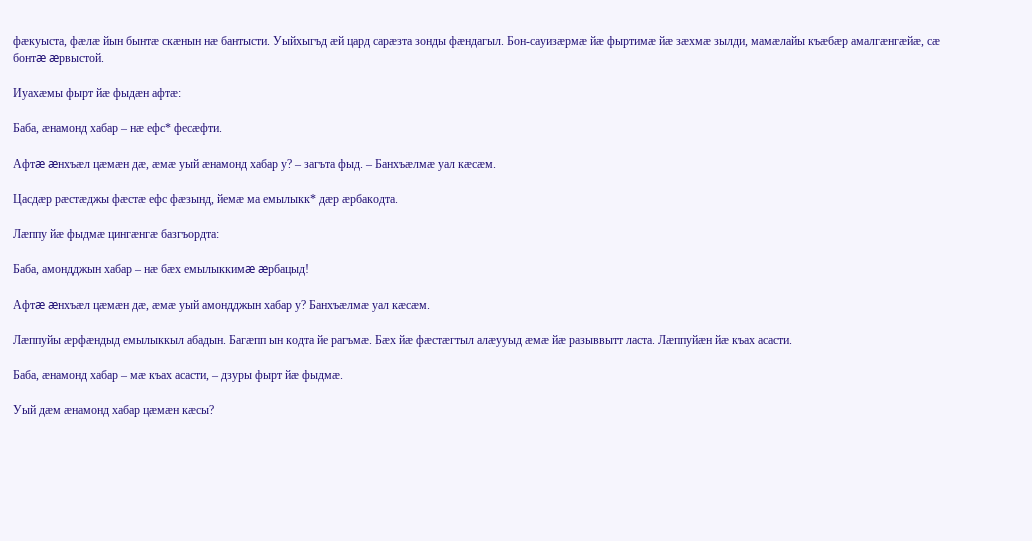фæкуыста, фæлæ йын бынтæ скæнын нæ бантысти. Уыйхыгъд æй цард сарæзта зонды фæндагыл. Бон-сауизæрмæ йæ фыртимæ йæ зæхмæ зылди, мамæлайы къæбæр амалгæнгæйæ, сæ бонтæ æрвыстой.

Иуахæмы фырт йæ фыдæн афтæ:

Баба, æнамонд хабар – нæ ефс* фесæфти.

Афтæ æнхъæл цæмæн дæ, æмæ уый æнамонд хабар у? – загъта фыд. – Банхъæлмæ уал кæсæм.

Цасдæр рæстæджы фæстæ ефс фæзынд, йемæ ма емылыкк* дæр æрбакодта.

Лæппу йæ фыдмæ цингæнгæ базгъордта:

Баба, амондджын хабар – нæ бæх емылыккимæ æрбацыд!

Афтæ æнхъæл цæмæн дæ, æмæ уый амондджын хабар у? Банхъæлмæ уал кæсæм.

Лæппуйы æрфæндыд емылыккыл абадын. Багæпп ын кодта йе рагъмæ. Бæх йæ фæстæгтыл алæууыд æмæ йæ разыввытт ласта. Лæппуйæн йæ къах асасти.

Баба, æнамонд хабар – мæ къах асасти, – дзуры фырт йæ фыдмæ.

Уый дæм æнамонд хабар цæмæн кæсы?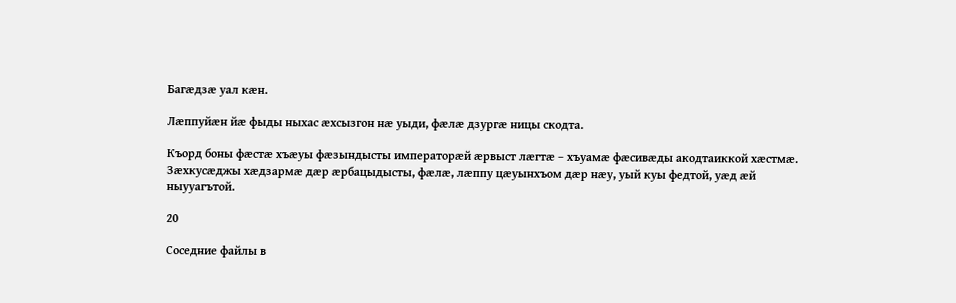Багæдзæ уал кæн.

Лæппуйæн йæ фыды ныхас æхсызгон нæ уыди, фæлæ дзургæ ницы скодта.

Къорд боны фæстæ хъæуы фæзындысты императорæй æрвыст лæгтæ – хъуамæ фæсивæды акодтаиккой хæстмæ. Зæхкусæджы хæдзармæ дæр æрбацыдысты, фæлæ, лæппу цæуынхъом дæр нæу, уый куы федтой, уæд æй ныууагътой.

20

Соседние файлы в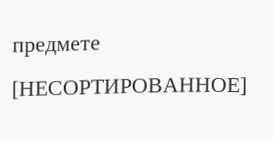предмете [НЕСОРТИРОВАННОЕ]